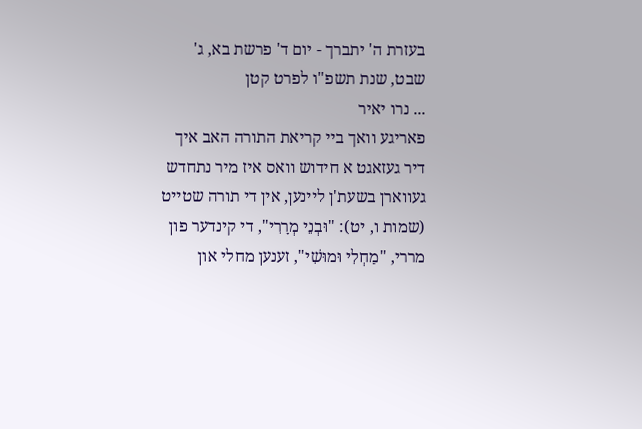בעזרת ה' יתברך - יום ד' פרשת בא, ג' שבט, שנת תשפ"ו לפרט קטן
... נרו יאיר
פאריגע וואך ביי קריאת התורה האב איך דיר געזאגט א חידוש וואס איז מיר נתחדש געווארן בשעת'ן ליינען, אין די תורה שטייט (שמות ו, יט): "וּבְנֵי מְרָרִי", די קינדער פון מררי, "מַחְלִי וּמוּשִׁי", זענען מחלי און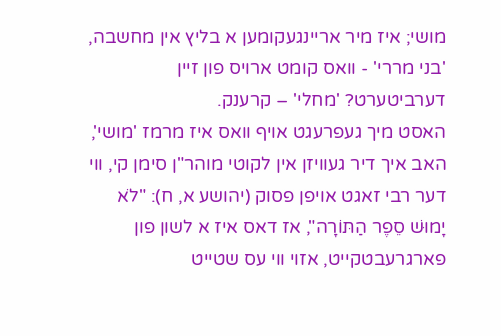מושי; איז מיר אריינגעקומען א בליץ אין מחשבה, 'בני מררי' - וואס קומט ארויס פון זיין דערביטערט? 'מחלי' – קרענק.
האסט מיך געפרעגט אויף וואס איז מרמז 'מושי', האב איך דיר געוויזן אין לקוטי מוהר"ן סימן קי, ווי דער רבי זאגט אויפן פסוק (יהושע א, ח): "לֹא יָמוּשׁ סֵפֶר הַתּוֹרָה", אז דאס איז א לשון פון פארגרעבטקייט, אזוי ווי עס שטייט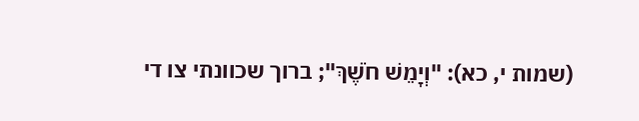(שמות י, כא): "וְיָמֵשׁ חֹשֶׁךְ"; ברוך שכוונתי צו די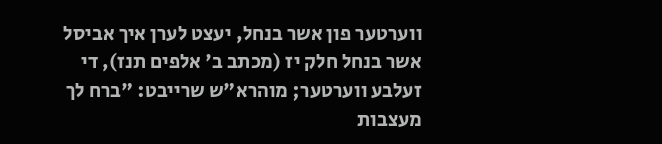ווערטער פון אשר בנחל, יעצט לערן איך אביסל אשר בנחל חלק יז (מכתב ב' אלפים תנז), די זעלבע ווערטער; מוהרא"ש שרייבט: "ברח לך מעצבות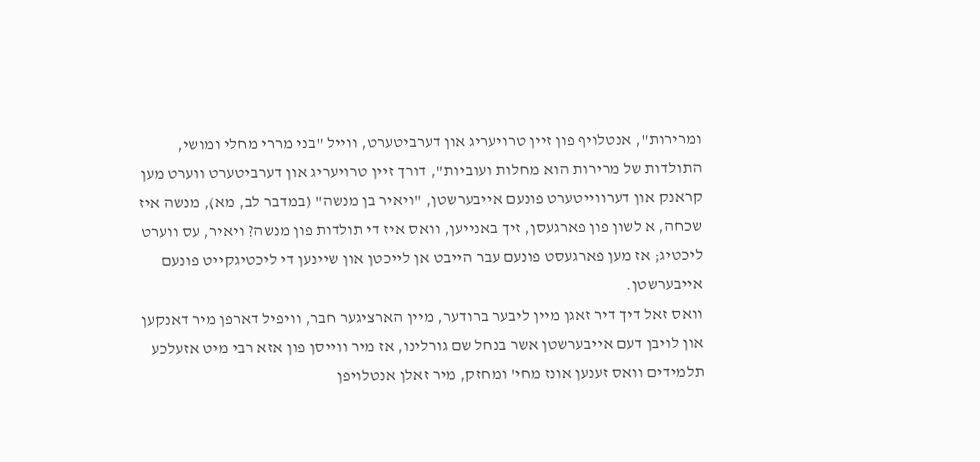ומרירות", אנטלויף פון זיין טרויעריג און דערביטערט, ווייל "בני מררי מחלי ומושי, התולדות של מרירות הוא מחלות ועוביות", דורך זיין טרויעריג און דערביטערט ווערט מען קראנק און דערווייטערט פונעם אייבערשטן, "ויאיר בן מנשה" (במדבר לב, מא), מנשה איז שכחה, א לשון פון פארגעסן, זיך באנייען, וואס איז די תולדות פון מנשה? ויאיר, עס ווערט ליכטיג; אז מען פארגעסט פונעם עבר הייבט אן לייכטן און שיינען די ליכטיגקייט פונעם אייבערשטן.
וואס זאל דיך דיר זאגן מיין ליבער ברודער, מיין הארציגער חבר, וויפיל דארפן מיר דאנקען און לויבן דעם אייבערשטן אשר בנחל שם גורלינו, אז מיר ווייסן פון אזא רבי מיט אזעלכע תלמידים וואס זענען אונז מחי' ומחזק, מיר זאלן אנטלויפן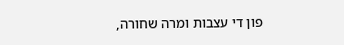פון די עצבות ומרה שחורה,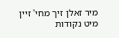מיר זאלן זיך מחי' זיין מיט נקודות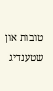טובות און שטענדיג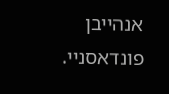אנהייבן פונדאסניי.